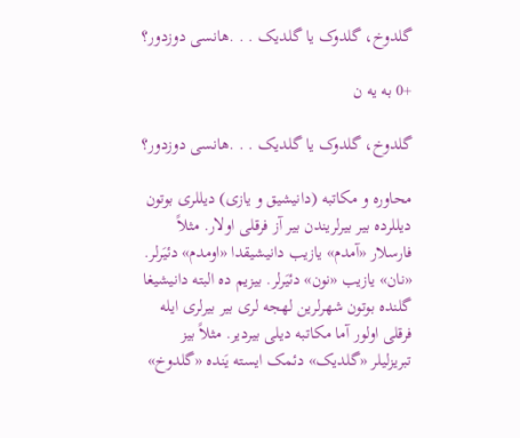گلدوخ، گلدوک یا گلدیک . . .هانسی دوزدور؟

+0 به یه ن

گلدوخ، گلدوک یا گلدیک . . .هانسی دوزدور؟

محاوره و مکاتبه (دانیشیق و یازی) دیللری بوتون دیللرده بیر بیرلریندن بیر آز فرقلی اولار. مثلاً فارسلار «آمدم» یازیب دانیشیقدا «اومدم» دئیَرلر. «نان» یازیب «نون» دئیَرلر. بیزیم ده البته دانیشیغا گلنده بوتون شهرلرین لهجه لری بیر بیرلری ایله فرقلی اولور آما مکاتبه دیلی بیردیر. مثلاً بیز تبریزلیلر «گلدیک» دئمک ایسته یَنده «گلدوخ»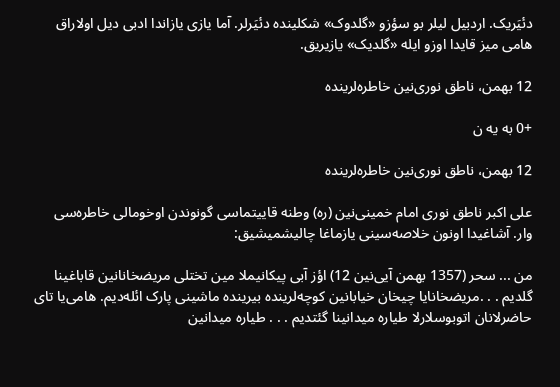دئیَریک. اردبیل لیلر بو سؤزو «گلدوک» شکلینده دئیَرلر. آما یازی یازاندا ادبی دیل اولاراق هامی میز قایدا اوزو ایله «گلدیک» یازیریق.

12 بهمن، ناطق نوری‌نین خاطره‌لرینده

+0 به یه ن

12 بهمن، ناطق نوری‌نین خاطره‌لرینده

علی اکبر ناطق نوری امام خمینی‌نین (ره) وطنه قاییتماسی گونوندن اوخومالی خاطره‌سی وار. آشاغیدا اونون خلاصه‌سینی یازماغا چالیشمیشیق:

من ... سحر (1357 بهمن آیی‌نین 12) اؤز آبی پیکانیملا مین تختلی مریضخانانین قاباغینا گلدیم . . .مریضخانایا چیخان خیابانین کوچه‌لرینده بیرینده ماشینی پارک ائله‌دیم. هامی‌یا تای حاضرلانان اتوبوسلارلا طیاره میدانینا گئتدیم . . . طیاره میدانین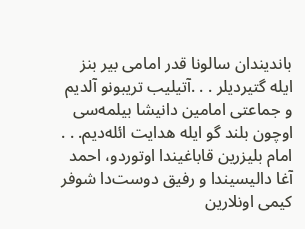باندیندان سالونا قدر امامی بیر بنز ایله گتیردیلر . . .آتیلیب تریبونو آلدیم و جماعتی امامین دانیشا بیلمه‌سی اوچون بلند گو ایله هدایت ائله‌دیم. . . امام بلیزرین قاباغیندا اوتوردو، احمد آغا دالیسیندا و رفیق دوست‌دا شوفر کیمی اونلارین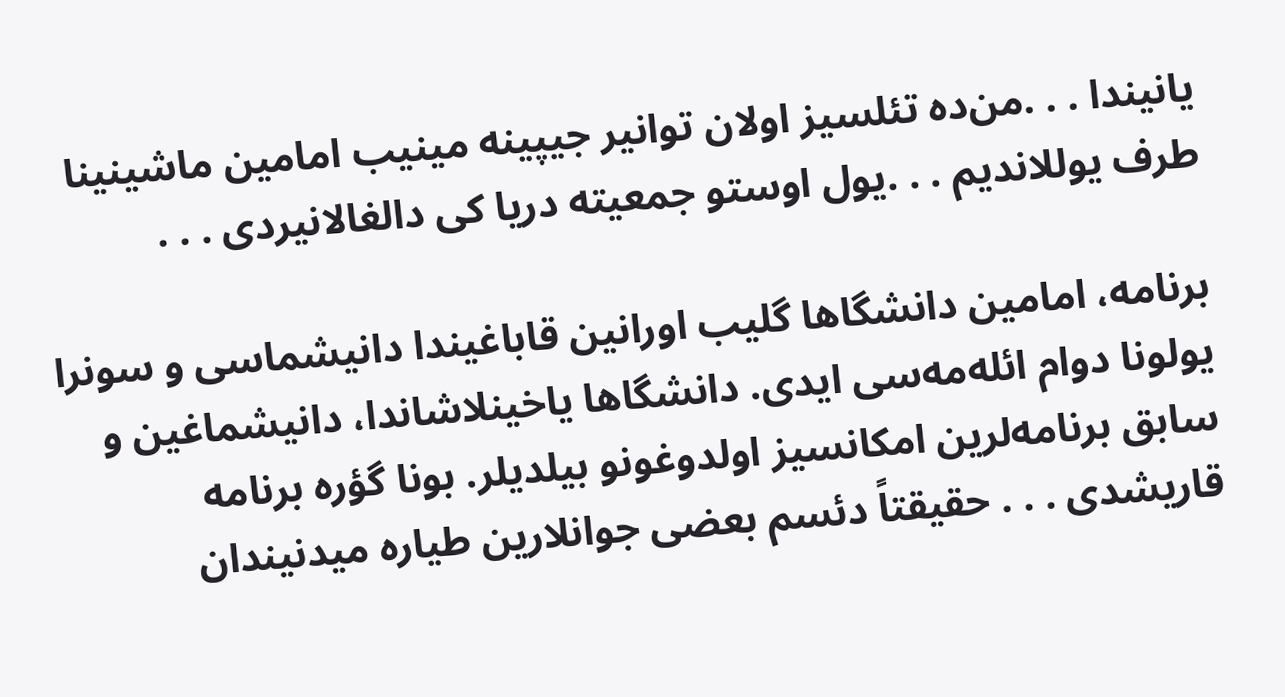یانیندا . . .من‌ده تئلسیز اولان توانیر جیپینه مینیب امامین ماشینینا طرف یوللاندیم . . .یول اوستو جمعیته دریا کی دالغالانیردی . . .

برنامه، امامین دانشگاها گلیب اورانین قاباغیندا دانیشماسی و سونرا یولونا دوام ائله‌مه‌سی ایدی. دانشگاها یاخینلاشاندا، دانیشماغین و سابق برنامه‌لرین امکانسیز اولدوغونو بیلدیلر. بونا گؤره برنامه قاریشدی . . . حقیقتاً دئسم بعضی جوانلارین طیاره‌ میدنیندان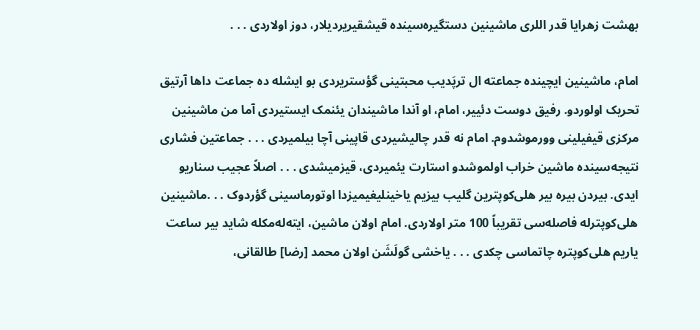بهشت زهرایا قدر اللری ماشینین دستگیره‌سینده قیشقیریردیلار، دوز اولاردی . . .

امام، ماشینین ایچینده جماعته ال ترپَدیب محبتینی گؤستریردی بو ایشله ‌ده جماعت داها آرتیق تحریک اولوردو. رفیق دوست دئییر، امام، او آندا ماشیندان یئنمک ایستیردی آما من ماشینین مرکزی قیفیلینی وورموشدوم. امام نه قدر چالیشیردی قاپینی آچا بیلمیردی . . . جماعتین فشاری نتیجه‌سینده ماشین خراب اولموشدو استارت یئمیردی، قیزمیشدی . . . اصلاً عجیب سناریو ایدی. بیردن بیره بیر هلی‌کوپترین گلیب بیزیم یاخینلیغیمیزدا اوتورماسینی گؤردوک . . .ماشینین هلی‌کوپترله فاصله‌سی تقریباً 100 متر اولاردی. امام اولان ماشین، ایته‌له‌‌مکله شاید بیر ساعت یاریم هلی‌کوپتره چاتماسی چکدی . . . یاخشی گولَشَن اولان محمد [رضا] طالقانی،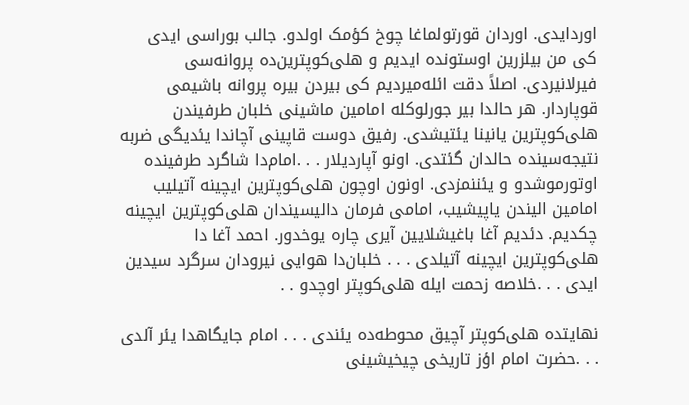اوردایدی. اوردان قورتولماغا چوخ کؤمک اولدو. جالب بوراسی ایدی کی من بیلزرین اوستونده ایدیم و هلی‌کوپترین‌ده پروانه‌سی فیرلانیردی. اصلاً دقت ائله‌میردیم کی بیردن بیره پروانه باشیمی قوپاردار. هر حالدا بیر جورلوکله امامین ماشینی خلبان طرفیندن هلی‌کوپترین یانینا یئتیشدی. رفیق دوست قاپینی آچاندا یئدیگی ضربه نتیجه‌سینده حالدان گئتدی. اونو آپاردیلار . . .امام‌دا شاگرد طرفینده اوتورموشدو و یئننمزدی. اونون اوچون هلی‌کوپترین ایچینه آتیلیب امامین الیندن یاپیشیب، امامی فرمان دالیسیندان هلی‌کوپترین ایچینه چکدیم. دئدیم آغا باغیشلایین آیری چاره یوخدور. احمد آغا دا هلی‌کوپترین ایچینه آتیلدی . . . خلبان‌دا هوایی نیرودان سرگرد سیدین ایدی . . .خلاصه زحمت ایله هلی‌کوپتر اوچدو . .

نهایتده هلی‌کوپتر آچیق محوطه‌ده یئندی . . . امام جایگاهدا یئر آلدی . . .حضرت امام اؤز تاریخی چیخیشینی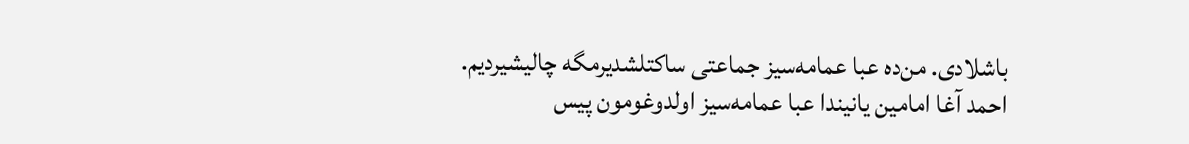باشلادی. من‌ده عبا عمامه‌سیز جماعتی ساکتلشدیرمگه چالیشیردیم. احمد آغا امامین یانیندا عبا عمامه‌سیز اولدوغومون پیس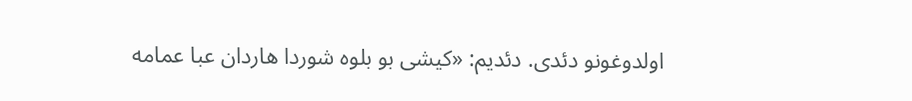اولدوغونو دئدی. دئدیم: «کیشی بو بلوه شوردا هاردان عبا عمامه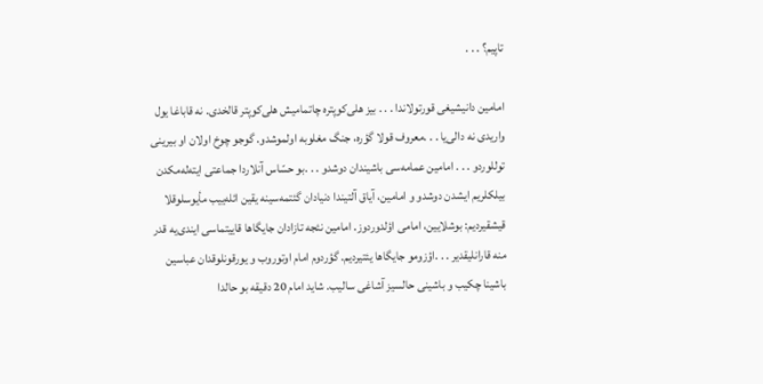تاپیم؟ . . .

امامین دانیشیغی قورتولاندا . . . بیز هلی‌کوپتره چاتمامیش هلی‌کوپتر قالخدی. نه قاباغا یول واریدی نه دالی‌یا . . .معروف قولا گؤره، جنگ مغلوبه اولموشدو. گوجو چوخ اولان او بیرینی توللوردو . . . امامین عمامه‌سی باشیندان دوشدو . . .بو حسّاس آنلاردا جماعتی ایته‌له‌مکدن بیلکلریم ایشدن دوشدو و امامین، آیاق آلتیندا دنیادان گئتمه‌سینه یقین ائله‌ییب مأیوسلوقلا قیشقیردیم: بوشلایین، امامی اؤلدوردوز. امامین نئجه تازادان جایگاها قاییتماسی ایندی‌یه قدر منه قارانلیقدیر . . .اؤزومو جایگاها یئتیردیم. گؤردوم امام اوتوروب و یورقونلوقدان عباسین باشینا چکیب و باشینی حالسیز آشاغی سالیب. شاید امام 20 دقیقه بو حالدا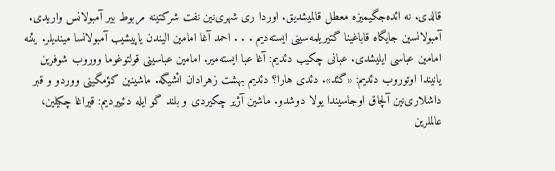قالدی. نه ائده‌جگیمیزه معطل قالمیشدیق. اوردا ری شهری‌نین نفت شرکتینه مربوط بیر آمبولانس واریدی. آمبولانسین جایگاه قاباغینا گتیریلمه‌سینی ایسته‌دیم . . . احمد آغا امامین الیندن یاپیشیب آمبولانسا میندیلر. یئنه امامین عباسی ایلیشدی. عبانی چکیب دئدیم: آغا عبا ایسته‌میر. امامین عباسینی قولتوغوما ووروب شوفرین یانیندا اوتوروب دئدیم: «گئد». دئدی هارا؟ دئدیم بهشت زهرادان ائشیگه. ماشینین کؤمگینی ووردو و قبر داشلاری‌نین آلچاق اوجاسیندا یولا دوشدو. ماشین آژیر چکیردی و بلند گو ایله دئییردیم: قیراغا چکیلین، عالملرین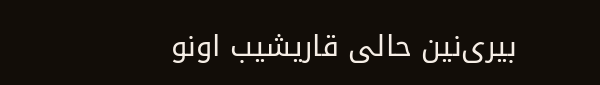بیری‌نین حالی قاریشیب اونو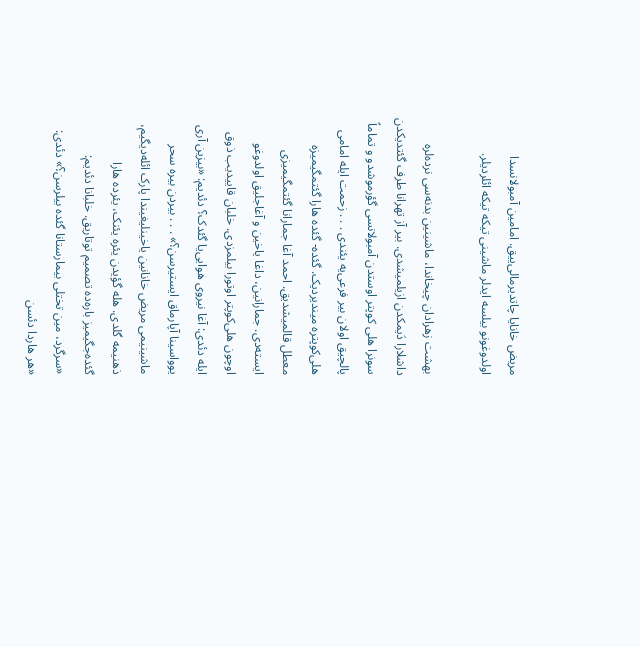مریض خانایا چاتدیرمالی‌ییق. امامین آمبولانسدا اولدوغونو بیلسه ایدلر ماشینی تیکه تیکه ائلردیلر.

بهشت زهرادان چیخاندا، ماشینین بدنه‌سی نرده‌لره داشلارا دَیمکدن ازیلمیشدی. بیر آز تهرانا طرف گئتدیکدن سونرا هلی کوپتر اوستدن آمبولانسی گؤرموشدو و تماماً پالچیق اولان بیر فرعی‌یه یئندی . . . زحمت ایله امامی هلی‌کوپتره میندیردیک. گئده- گئده هارا گئتمگیمیزه معطل قالمیشدیق. احمد آغا جمارانا گئتمگیمیزی ایسته‌دی. جمارانین، داغا یاخین و آغاجلیق اولدوغو اوچون هلی‌کوپتر اوتورا بیلمزدی. خلبان قاییدیب ذوق ایله دئدی: آغا نیروی هوایی‌یا گئدک؟ دئدیم: «بیزین آری یوواسینا آپارماق ایستیرسن؟» . . . بیردن بیره سحر ماشینیمی مریض خانانین یاخینلیغیندا پارک ائله‌دیگیم، ذهنیمه گلدی. هله گؤیدن یئره یئنک، یئرده هارا گئده‌جگیمیز باره‌ده تصمیم توتاریق. خلبانا دئدیم: «سرگرد، مین تختلی بیمارستانا گئده بیلرسن؟» دئدی: «هر هاردا دئسن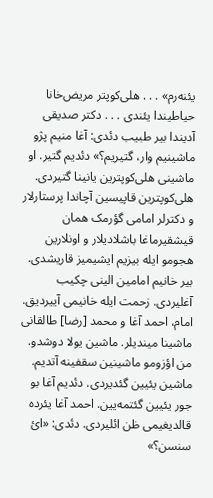یئنه‌رم» . . . هلی‌کوپتر مریض‌خانا حیاطیندا یئندی . . . دکتر صدیقی آدیندا بیر طبیب دئدی: آغا منیم پژو ماشینیم وار، گتیریم؟» دئدیم گتیر. او ماشینی هلی‌کوپترین یانینا گتیردی. هلی‌کوپترین قاپیسین آچاندا پرستارلار و دکترلر امامی گؤرمک همان قیشقیرماغا باشلادیلار و اونلارین هجومو ایله بیزیم ایشیمیز قاریشدی. بیر خانیم امامین الینی چکیب آغلیردی. زحمت ایله خانیمی آییردیق. امام، احمد آغا و محمد [رضا] طالقانی ماشینا میندیلر. ماشین یولا دوشدو. من اؤزومو ماشینین سقفینه آتدیم. ماشین یئیین گئدیردی. دئدیم آغا بو جور یئیین گئتمه‌یین. احمد آغا یئرده قالدیغیمی ظن ائلیردی. دئدی: «ائ سنسن؟»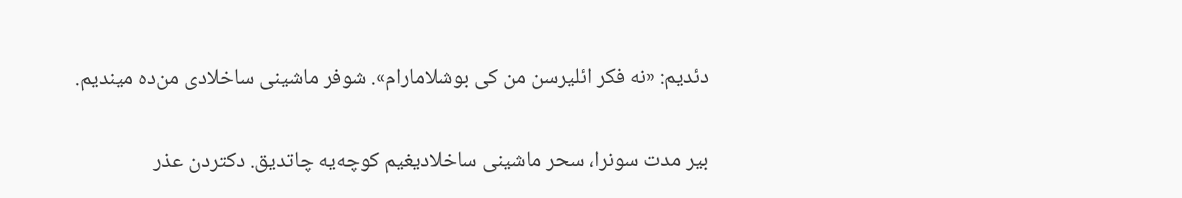دئدیم: «نه فکر ائلیرسن من کی بوشلامارام». شوفر ماشینی ساخلادی من‌ده میندیم.

بیر مدت سونرا، سحر ماشینی ساخلادیغیم کوچه‌یه چاتدیق. دکتردن عذر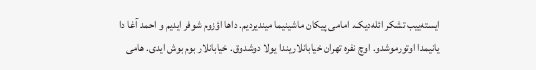ایسته‌ییب تشکر ائله‌دیک. امامی پیکان ماشینیما میندیردیم. داها اؤزوم شوفر ایدیم و احمد آغا دا یانیمدا اوتورموشدو. اوچ نفره تهران خیابانلاریندا یولا دوشدوق. خیابانلار بوم بوش ایدی. هامی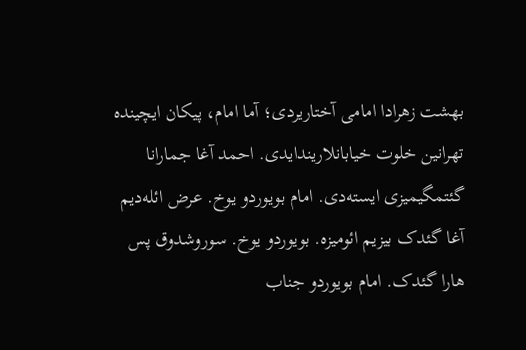بهشت زهرادا امامی آختاریردی؛ آما امام، پیکان ایچینده تهرانین خلوت خیابانلاریندایدی. احمد آغا جمارانا گئتمگیمیزی ایسته‌دی. امام بویوردو یوخ. عرض ائله‌دیم آغا گئدک بیزیم ائومیزه. بویوردو یوخ. سوروشدوق پس هارا گئدک. امام بویوردو جناب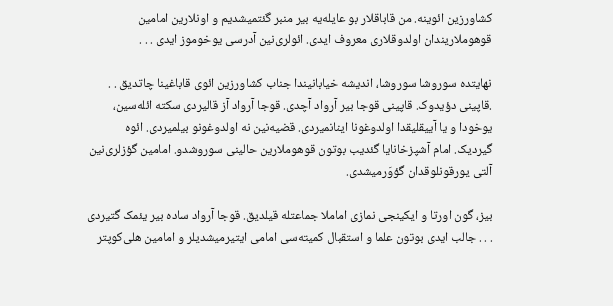کشاورزین ائوینه. من قاباقلار بو عایله‌یه بیر منبر گئتمیشدیم و اونلارین امامین قوهوملاریندان اولدوقلاری معروف ایدی. ائولری‌نین آدرسی یوخوموز ایدی . . .

نهایتده سوروشا سوروشا، اندیشه خیابانیندا جناب کشاورزین ائوی قاباغینا چاتدیق . . .قاپینی دؤیدوک. قاپینی قوجا بیر آرواد آچدی. قوجا آرواد آز قالیردی سکته ائله‌سین، یوخودا و یا آییقلیقدا اولدوغونا اینانمیردی. قضیه‌نین نه اولدوغونو بیلمیردی. ائوه گیردیک. امام آشپزخانایا گئدیب بوتون قوهوملارین حالینی سوروشدو. امامین گؤزلری‌نین آلتی یورقونلوقدان گؤوَرمیشدی.

بیز، گون اورتا و ایکینجی نمازی اماملا جماعتله قیلدیق. قوجا آرواد ساده بیر یئمک گتیردی . . . جالب ایدی بوتون علما و استقبال کمیته‌سی امامی ایتیرمیشدیلر و امامین هلی‌کوپتر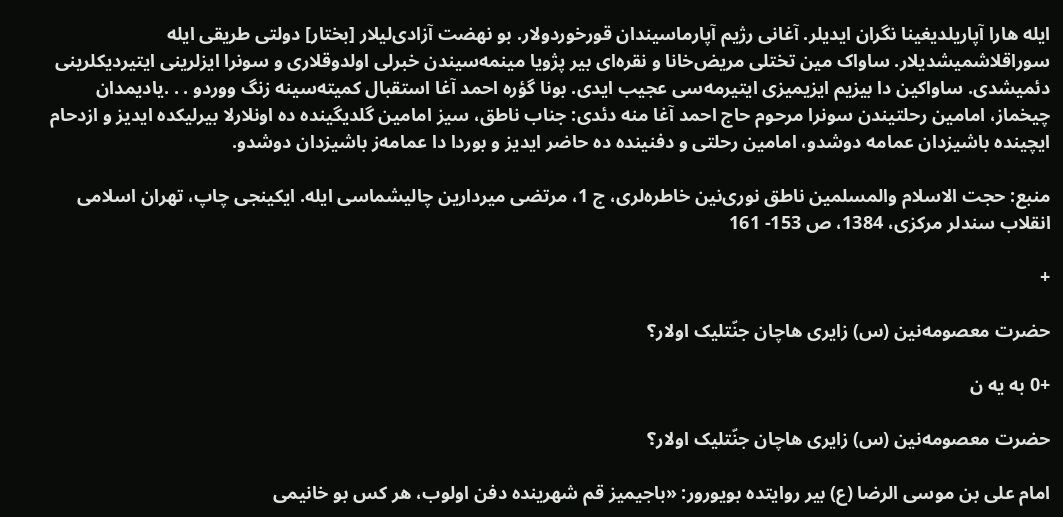ایله هارا آپاریلدیغینا نگران ایدیلر. آغانی رژیم آپارماسیندان قورخوردولار. بو نهضت آزادی‌لیلار [بختار] دولتی طریقی ایله سوراقلاشمیشدیلار. ساواک مین تختلی مریض‌خانا و نقره‌ای بیر پژویا مینمه‌سیندن خبرلی اولدوقلاری و سونرا ایزلرینی ایتیردیکلرینی دئمیشدی. ساواکین ‌دا بیزیم ایزیمیزی ایتیرمه‌سی عجیب ایدی. بونا گؤره احمد آغا استقبال کمیته‌سینه زنگ ووردو . . .یادیمدان چیخماز، امامین رحلتیندن سونرا مرحوم حاج احمد آغا منه دئدی: جناب ناطق، سیز امامین گلدیگینده ده اونلارلا بیرلیکده ایدیز و ازدحام ایچینده باشیزدان عمامه دوشدو، امامین رحلتی و دفنینده ده حاضر ایدیز و بوردا دا عمامه‌ز باشیزدان دوشدو.

منبع: حجت الاسلام والمسلمین ناطق‌ نوری‌نین خاطره‌لری، ج 1، مرتضی میردارین چالیشماسی ایله. ایکینجی چاپ، تهران اسلامی انقلاب سندلر مرکزی، 1384، ص 153- 161

+

حضرت معصومه‌نین (س) زایری هاچان جنّتلیک اولار؟

+0 به یه ن

حضرت معصومه‌نین (س) زایری هاچان جنّتلیک اولار؟

امام علی بن موسی الرضا (ع) بیر روایتده بویورور: «باجیمیز قم شهرینده دفن اولوب، هر کس بو خانیمی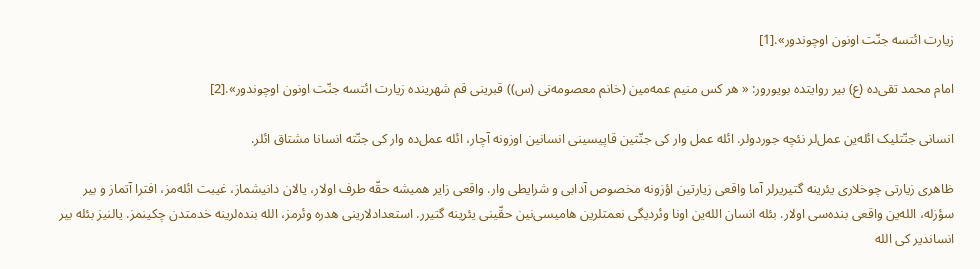زیارت ائتسه جنّت اونون اوچوندور».[1]

امام محمد تقی‌ده (ع) بیر روایتده بویورور: « هر کس منیم عمه‌مین (خانم معصومه‌نی (س)) قبرینی قم شهرینده زیارت ائتسه جنّت اونون اوچوندور».[2]

انسانی جنّتلیک ائله‌ین عمل‌لر نئچه جوردولر. ائله عمل وار کی جنّتین قاپیسینی انسانین اوزونه آچار، ائله عمل‌ده وار کی جنّته انسانا مشتاق ائلر.

ظاهری زیارتی چوخلاری یئرینه گتیریرلر آما واقعی زیارتین اؤزونه مخصوص آدابی و شرایطی وار. واقعی زایر همیشه حقّه طرف اولار، یالان دانیشماز، غیبت ائله‌مز، افترا آتماز و بیر سؤزله، الله‌ین واقعی بنده‌سی اولار. بئله انسان الله‌ین اونا وئردیگی نعمتلرین هامیسی‌نین حقّینی یئرینه گتیرر. استعدادلارینی هدره وئرمز، الله بنده‌لرینه خدمتدن چکینمز. یالنیز بئله بیر انساندیر کی الله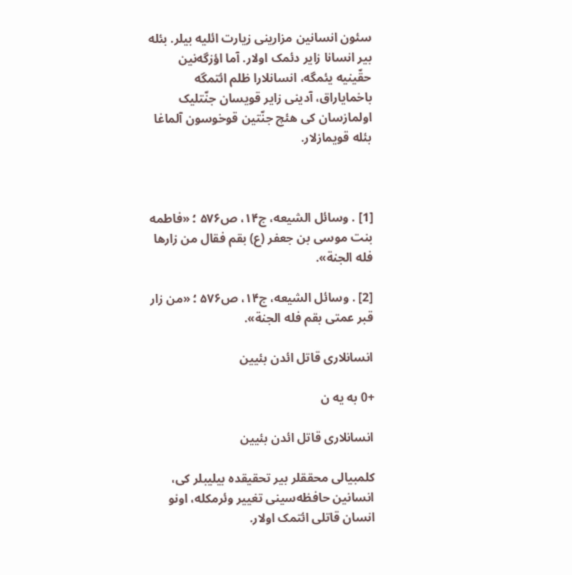سئون انسانین مزارینی زیارت ائلیه بیلر. بئله بیر انسانا زایر دئمک اولار. آما اؤزگه‌نین حقّینیه یئمگه، انسانلارا ظلم ائتمگه باخمایاراق، آدینی زایر قویسان جنّتلیک اولمازسان کی هئچ جنّتین قوخوسون آلماغا بئله قویمازلار.



[1] . وسائل الشیعه، ج۱۴، ص۵۷۶ ؛ «فاطمه بنت موسی بن جعفر (ع) بقم فقال من زارها فله الجنة».

[2] . وسائل الشیعه، ج۱۴، ص۵۷۶ ؛ «من زار قبر عمتی بقم فله الجنة».

انسانلاری قاتل ائدن بئیین

+0 به یه ن

انسانلاری قاتل ائدن بئیین

کلمبیالی محققلر بیر تحقیقده بیلیبلر کی، انسانین حافظه‌سینی تغییر وئرمکله، اونو انسان قاتلی ائتمک اولار.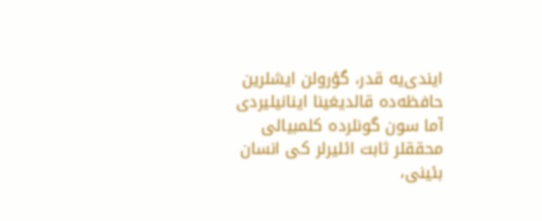ایندی‌یه قدر، گؤرولن ایشلرین حافظه‌ده قالدیغینا اینانیلیردی آما سون گونلرده کلمبیالی محققلر ثابت ائلیرلر کی انسان بئینی،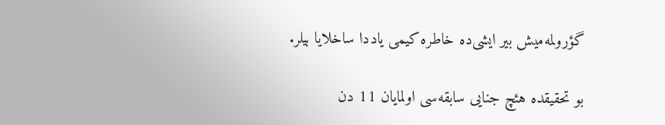گؤرولمه‌میش بیر ایشی‌ده خاطره کیمی یاددا ساخلایا بیلر.

بو تحقیقده هئچ جنایی سابقه‌سی اولمایان 11 دن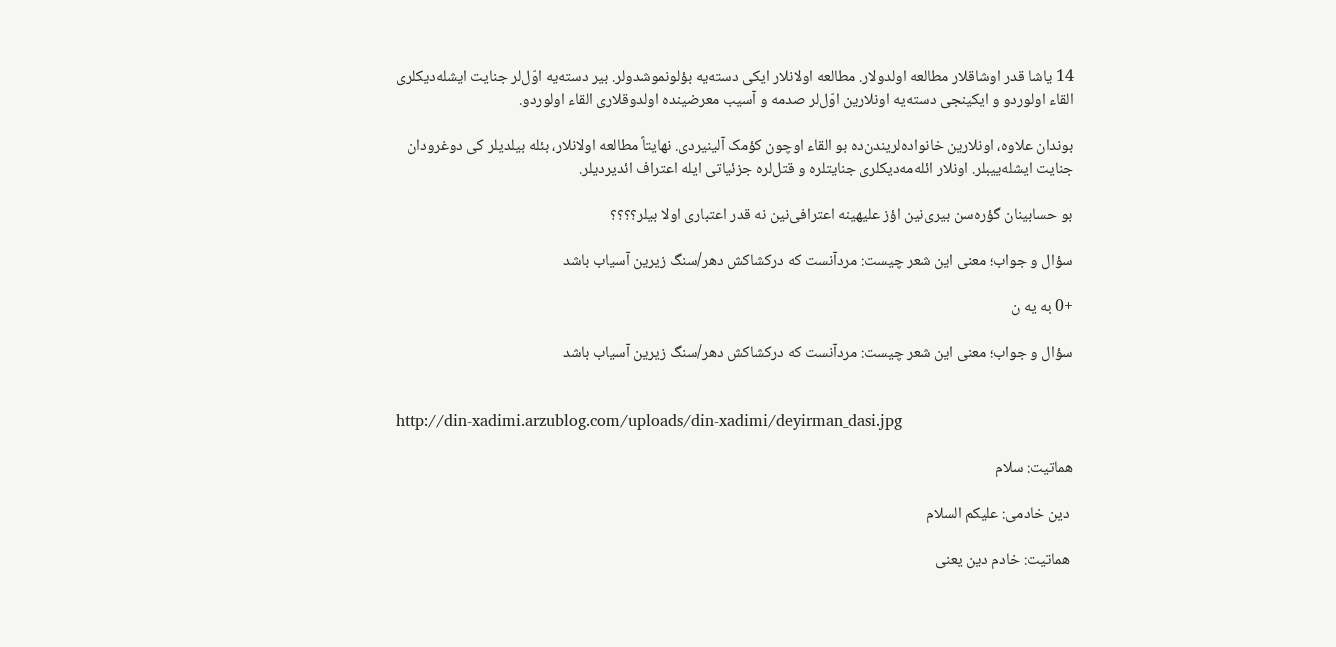14 یاشا قدر اوشاقلار مطالعه اولدولار. مطالعه اولانلار ایکی دسته‌یه بؤلونموشدولر. بیر دسته‌یه اوّل‌لر جنایت ایشله‌دیکلری القاء اولوردو و ایکینجی دسته‌یه اونلارین اوّل‌لر صدمه و آسیب معرضینده اولدوقلاری القاء اولوردو.

بوندان علاوه، اونلارین خانواده‌لریندن‌ده بو القاء اوچون کؤمک آلینیردی. نهایتاً مطالعه اولانلار، بئله بیلدیلر کی دوغرودان جنایت ایشله‌ییبلر. اونلار ائله‌مه‌دیکلری جنایتلره و قتل‌لره جزئیاتی ایله اعتراف ائدیردیلر.

بو حسابینان گؤره‌سن بیری‌نین اؤز علیهینه اعترافی‌نین نه قدر اعتباری اولا بیلر؟؟؟؟

سؤال و جواب؛ معنی این شعر چیست: مردآنست که درکشاکش دهر/سنگ زیرین آسیاب باشد

+0 به یه ن

سؤال و جواب؛ معنی این شعر چیست: مردآنست که درکشاکش دهر/سنگ زیرین آسیاب باشد


http://din-xadimi.arzublog.com/uploads/din-xadimi/deyirman_dasi.jpg

هماتیت: سلام

 دین خادمی: علیکم السلام

 هماتیت: خادم دین یعنی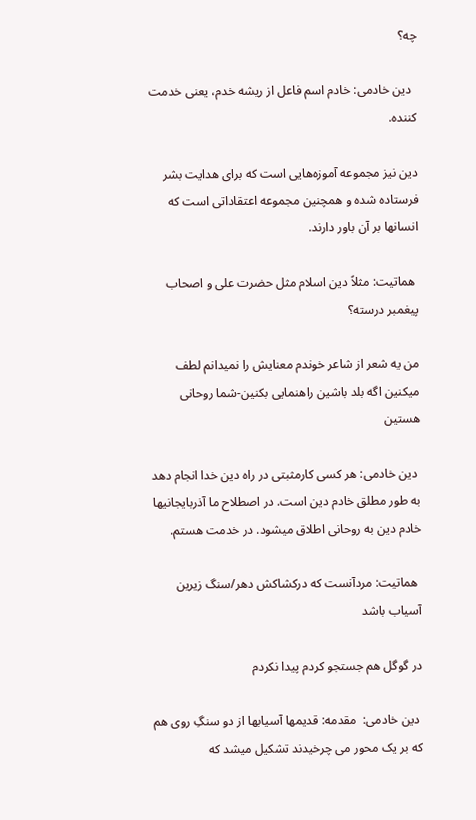چه؟

  دین خادمی: خادم اسم فاعل از ریشه خدم، یعنی خدمت کننده.

دین نیز مجموعه آموزه‌هایی است که برای هدایت بشر فرستاده شده و همچنین مجموعه اعتقاداتی است که انسانها بر آن باور دارند.

 هماتیت: مثلاً دین اسلام مثل حضرت علی و اصحاب پیغمبر درسته؟

من یه شعر از شاعر خوندم معنایش را نمیدانم لطف میکنین اگه بلد باشین راهنمایی بکنین-شما روحانی هستین

 دین خادمی: هر کسی کارمثبتی در راه دین خدا انجام دهد به طور مطلق خادم دین است. در اصطلاح ما آذربایجانیها خادم دین به روحانی اطلاق میشود. در خدمت هستم.

 هماتیت: مردآنست که درکشاکش دهر/سنگ زیرین آسیاب باشد

در گوگل هم جستجو کردم پیدا نکردم

 دین خادمی:  مقدمه: قدیمها آسیابها از دو سنگِ روی هم که بر یک محور می چرخیدند تشکیل میشد که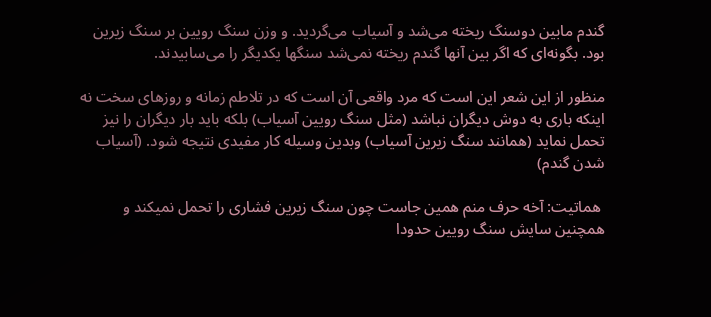گندم مابین دوسنگ ریخته می‌شد و آسیاب می‌گردید. و وزن سنگ رویین بر سنگ زیرین بود. بگونه‌ای که اگر بین آنها گندم ریخته نمی‌شد سنگها یکدیگر را می‌سابیدند.

منظور از این شعر این است که مرد واقعی آن است که در تلاطم زمانه و روزهای سخت نه اینکه باری به دوش دیگران نباشد (مثل سنگ رویین آسیاب) بلکه باید بار دیگران را نیز تحمل نماید (همانند سنگ زیرین آسیاب) وبدین وسیله کار مفیدی نتیجه شود. (آسیاب شدن گندم)

 هماتیت: آخه حرف منم همین جاست چون سنگ زیرین فشاری را تحمل نمیکند و همچنین سایش سنگ رویین حدودا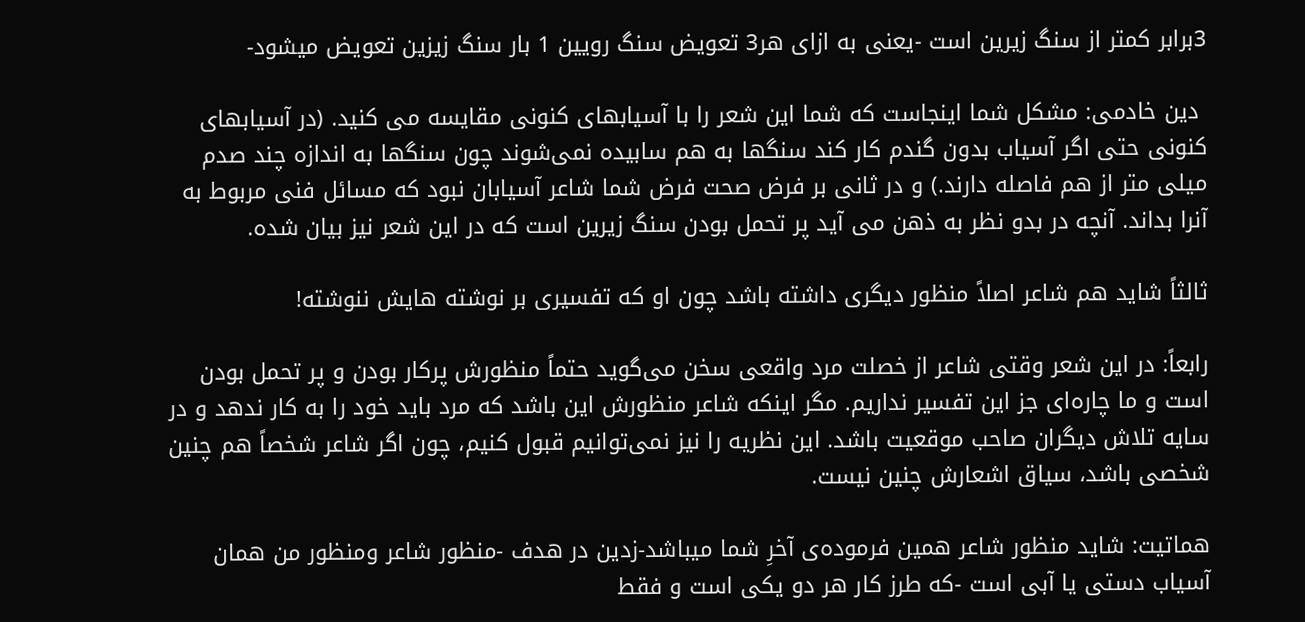3برابر کمتر از سنگ زیرین است -یعنی به ازای هر3 تعویض سنگ رویین 1 بار سنگ زیزین تعویض میشود-

 دین خادمی: مشکل شما اینجاست که شما این شعر را با آسیابهای کنونی مقایسه می کنید. (در آسیابهای کنونی حتی اگر آسیاب بدون گندم کار کند سنگها به هم سابیده نمی‌شوند چون سنگها به اندازه‌ چند صدم میلی متر از هم فاصله دارند.) و در ثانی بر فرض صحت فرض شما شاعر آسیابان نبود که مسائل فنی مربوط به آنرا بداند. آنچه در بدو نظر به ذهن می آید پر تحمل بودن سنگ زیرین است که در این شعر نیز بیان شده.

ثالثاً شاید هم شاعر اصلاً منظور دیگری داشته باشد چون او که تفسیری بر نوشته هایش ننوشته!

رابعاً: در این شعر وقتی شاعر از خصلت مرد واقعی سخن می‌گوید حتماً منظورش پرکار بودن و پر تحمل بودن است و ما چاره‌ای جز این تفسیر نداریم. مگر اینکه شاعر منظورش این باشد که مرد باید خود را به کار ندهد و در سایه تلاش دیگران صاحب موقعیت باشد. این نظریه را نیز نمی‌توانیم قبول کنیم، چون اگر شاعر شخصاً هم چنین شخصی باشد، سیاق اشعارش چنین نیست.

هماتیت: شاید منظور شاعر همین فرموده‌ی آخرِ شما میباشد-زدین در هدف -منظور شاعر ومنظور من همان آسیاب دستی یا آبی است -که طرز کار هر دو یکی است و فقط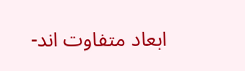ابعاد متفاوت اند-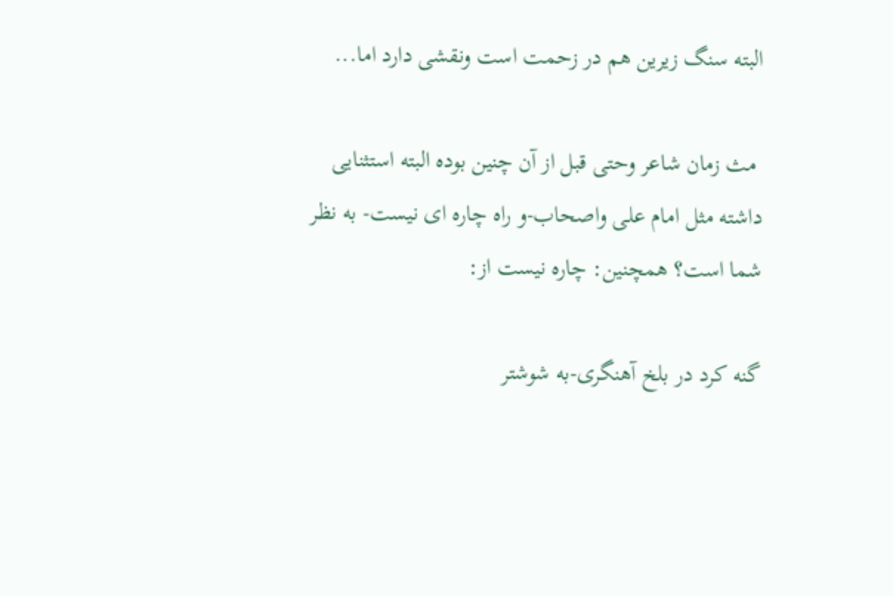البته سنگ زیرین هم در زحمت است ونقشی دارد اما...

 مث زمان شاعر وحتی قبل از آن چنین بوده البته استثنایی داشته مثل امام علی واصحاب-و راه چاره ای نیست- به نظر شما است؟ همچنین: چاره نیست از:

گنه کرد در بلخ آهنگری-به شوشتر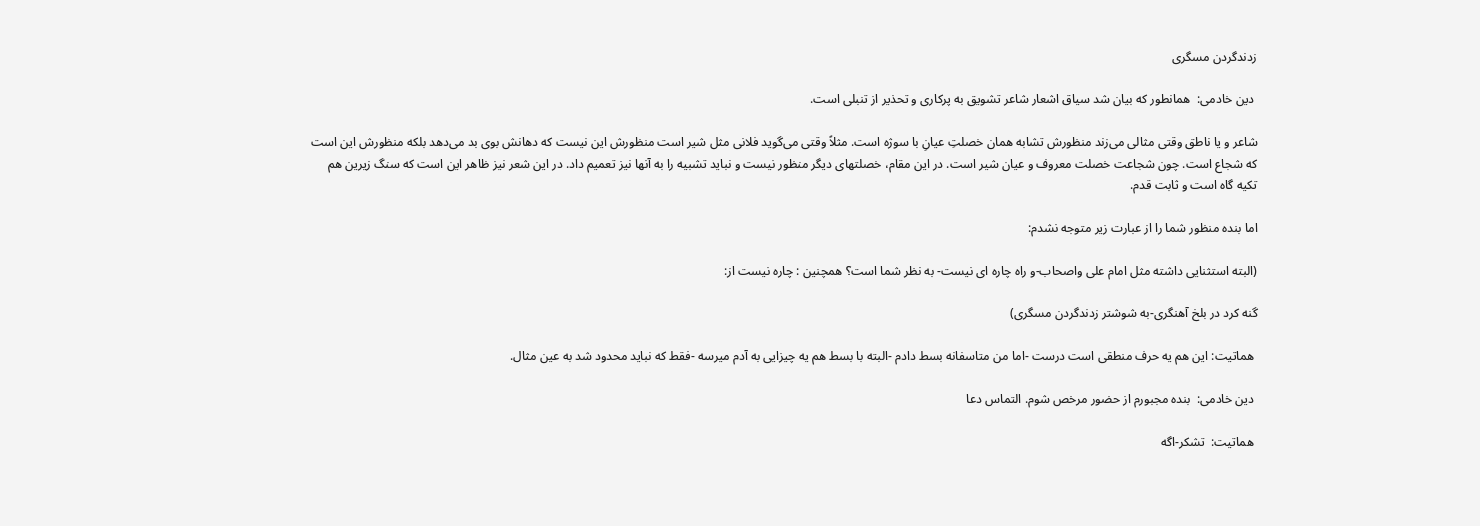زدندگردن مسگری

 دین خادمی:  همانطور که بیان شد سیاق اشعار شاعر تشویق به پرکاری و تحذیر از تنبلی است.

شاعر و یا ناطق وقتی مثالی می‌زند منظورش تشابه همان خصلتِ عیانِ با سوژه است. مثلاً وقتی می‌گوید فلانی مثل شیر است منظورش این نیست که دهانش بوی بد می‌دهد بلکه منظورش این است که شجاع است. چون شجاعت خصلت معروف و عیان شیر است. در این مقام، خصلتهای دیگر منظور نیست و نباید تشبیه را به آنها نیز تعمیم داد. در این شعر نیز ظاهر این است که سنگ زیرین هم تکیه گاه است و ثابت قدم.

اما بنده منظور شما را از عبارت زیر متوجه نشدم:

(البته استثنایی داشته مثل امام علی واصحاب-و راه چاره ای نیست- به نظر شما است؟ همچنین : چاره نیست از:

گنه کرد در بلخ آهنگری-به شوشتر زدندگردن مسگری)

 هماتیت: این هم یه حرف منطقی است درست -اما من متاسفانه بسط دادم -البته با بسط هم یه چیزایی به آدم میرسه -فقط که نباید محدود شد به عین مثال.

 دین خادمی:  بنده مجبورم از حضور مرخص شوم. التماس دعا

 هماتیت:  تشکر-اگه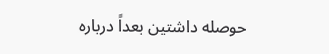حوصله داشتین بعداً درباره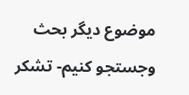موضوع دیگر بحث وجستجو کنیم- تشکر